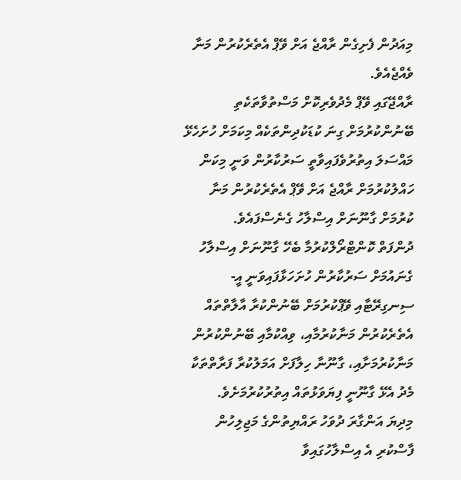މިއަދުން ފެށިގެން ރާއްޖެ އަށް ވޭޕް އެތެރެކުރުން މަނާ ވެއްޖެއެވެ.
ރާއްޖޭގައި ވޭޕް މެދުވެރިކޮށް މަސްތުވާތަކެތި ބޭނުންކުރުމަށް ގިނަ ކުޑަކުދިންތަކެއް މިކަމަށް ހުށަހެޅޭ މައްސަލަ އިތުރުވެފައިވާތީ ސަރުކާރުން ވަނީ މިކަން ހައްލުކުރުމަށް ރާއްޖެ އަށް ވޭޕް އެތެރެކުރުން މަނާ ކުރުމަށް ގާނޫނަށް އިސްލާހު ގެނެސްފައެވެ.
ދުންފަތް ކޮންޓްރޯލްކުރުމާ ބެހޭ ގާނޫނަށް އިސްލާހު ގެނައުމަށް ސަރުކާރުން ހުށަހަޅާފައިވަނީ އީ- ސިނގިރޭޓާއި ވޭޕްކުރުމަށް ބޭނުންކުރާ އާލާތްތައް އެތެރެކުރުން މަނާކުރުމާއި، ވިއްކުމާއި ބޭނުންކުރުން މަނާކުރުމަށާއި، ގާނޫނާ ހިލާފަށް އަމަލުކުރާ ފަރާތްތަކާ މެދު އެޅޭ ގާނޫނީ ފިޔަވަޅުތައް އިތުރުކުރުމަށެވެ.
މިދިޔަ އަންގާރަ ދުވަހު ރައްޔިތުންގެ މަޖިލިހުން ފާސްކުރި އެ އިސްލާހުގައިވާ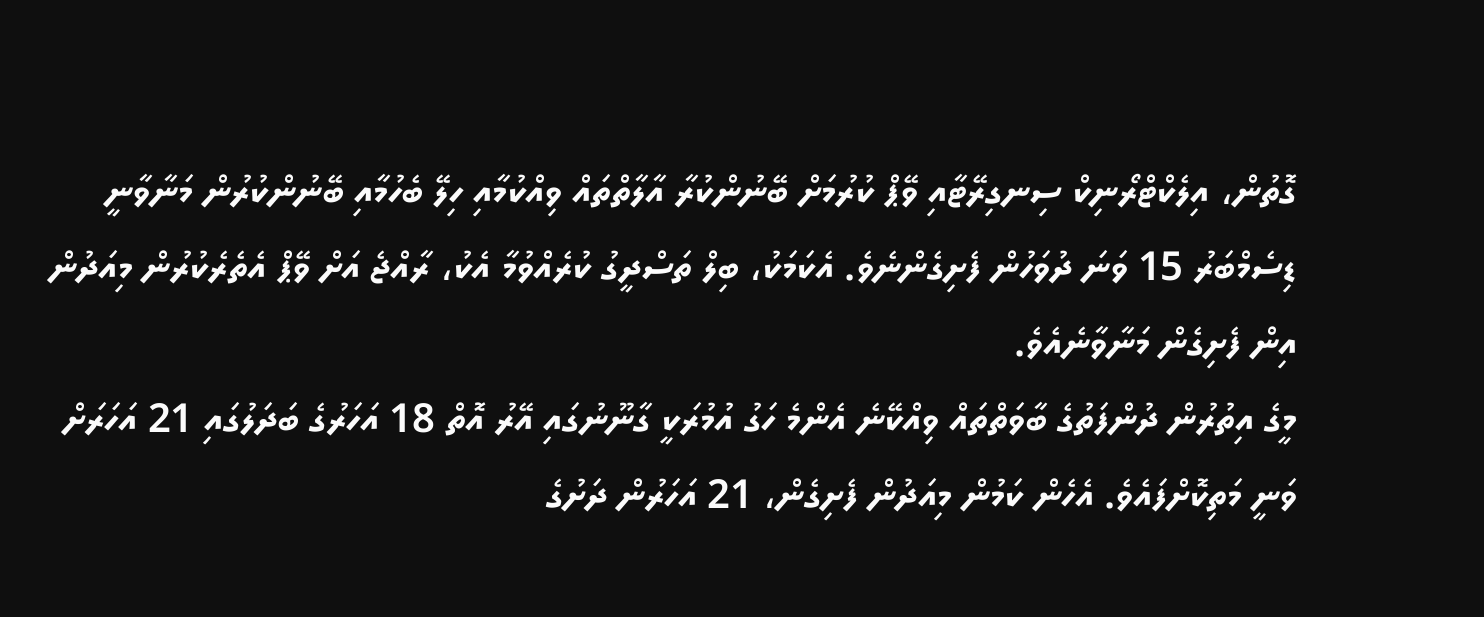ގޮތުން، އިލެކްޓްރޯނިކް ސިނގިރޭޓާއި ވޭޕް ކުރުމަށް ބޭނުންކުރާ އާލާތްތައް ވިއްކުމާއި ހިލޭ ބެހުމާއި ބޭނުންކުރުން މަނާވާނީ ޑިސެމްބަރު 15 ވަނަ ދުވަހުން ފެށިގެންނެވެ. އެކަމަކު، ބިލް ތަސްދީގު ކުރެއްވުމާ އެކު، ރާއްޖެ އަށް ވޭޕް އެތެރެކުރުން މިއަދުން އިން ފެށިގެން މަނާވާނެއެވެ.
މީގެ އިތުރުން ދުންފަތުގެ ބާވަތްތައް ވިއްކޭނެ އެންމެ ހަގު އުމުރަކީ ގާނޫނުގައި އޭރު އޮތް 18 އަހަރުގެ ބަދަލުގައި 21 އަހަރަށް ވަނީ މަތިކޮށްފައެވެ. އެހެން ކަމުން މިއަދުން ފެށިގެން، 21 އަހަރުން ދަށުގެ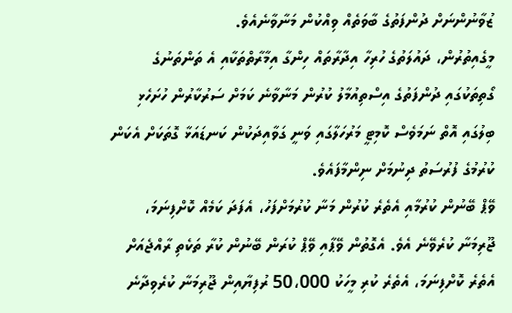ޒުވާނުންނަށް ދުންފަތުގެ ބާވަތެއް ވިއްކުން މަނާވާނެއެވެ.
މީގެއިތުރުން، ދައުލަތުގެ ހުރިހާ އިދާރާތައް ހިންގާ އިމާރާތްތަކާއި އެ ތަންތަނުގެ ގޯތިތަކުގައި ދުންފަތުގެ އިސްތިއުމާލު ކުރުން މަނާވާނެ ކަމަށް ސަރުކާރުން ހުށަހެޅި ބިލުގައި އޮތް ނަމަވެސް ކޮމިޓީ މަރުހަލާގައި ވަނީ ގަވާއިދަކުން ކަނޑައަޅާ ގޮތަކަށް އެކަން ކުރުމުގެ ފުރުސަތު ދިނުމަށް ނިންމާފައެވެ.
ވޭޕް ބޭނުން ކުރުމާއި އެތެރެ ކުރުން މަނާ ކުރުމަށްފަހު، އެފަދަ ކަމެއް ކޮށްފިނަމަ، ޖޫރިމަނާ ކުރެވޭނެ އެވެ. އެގޮތުން ވޭޕާއި ވޭޕް ކުރަން ބޭނުން ކުރާ ތަކެތި ރާއްޖެއަށް އެތެރެ ކޮށްފިނަމަ، އެތެރެ ކުރި މީހަކު 50،000 ރުފިޔާއިން ޖޫރިމަނާ ކުރެވިދާނެ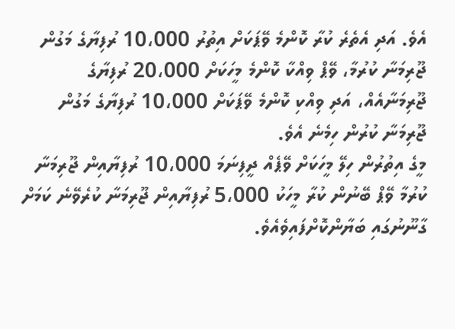އެވެ. އަދި އެތެރެ ކުރާ ކޮންމެ ވޭޕަކަށް އިތުރު 10،000 ރުފިޔާގެ މަގުން ޖޫރިމަނާ ކުރުމާ، ވޭޕް ވިއްކާ ކޮންމެ މީހަކަށް 20،000 ރުފިޔާގެ ޖޫރިމަނާއެއް، އަދި ވިއްކި ކޮންމެ ވޭޕަކަށް 10،000 ރުފިޔާގެ މަގުން ޖޫރިމަނާ ކުރުން ހިމެނެ އެވެ.
މީގެ އިތުރުން ހިލޭ މީހަކަށް ވޭޕެއް ދީފިނަމަ 10،000 ރުފިޔާއިން ޖޫރިމަނާ ކުރުމާ ވޭޕް ބޭނުން ކުރާ މީހަކު 5،000 ރުފިޔާއިން ޖޫރިމަނާ ކުރެވޭނެ ކަމަށް ގާނޫނުގައި ބަޔާންކޮށްފައިވެއެވެ.